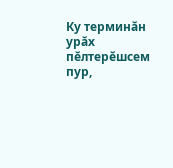Ку терминăн урăх пĕлтерĕшсем пур,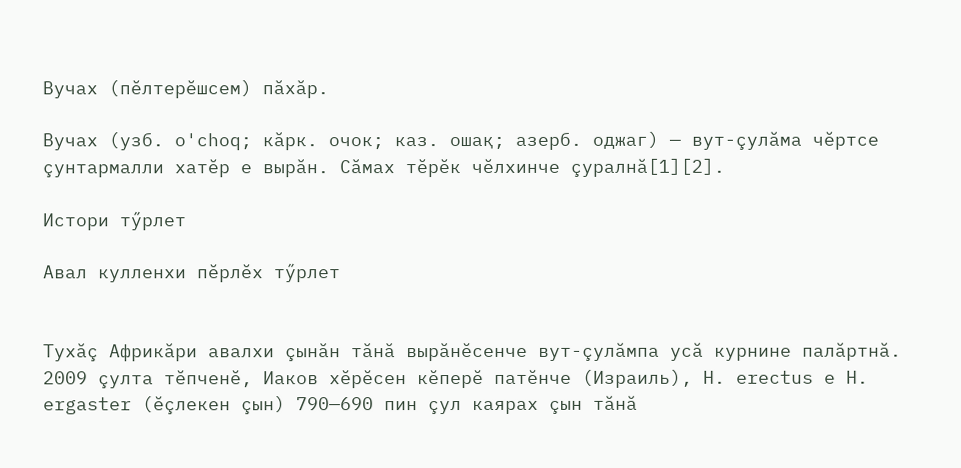Вучах (пĕлтерĕшсем) пăхăр.

Вучах (узб. o'choq; кăрк. очок; каз. ошақ; азерб. оджаг) — вут-çулăма чĕртсе çунтармалли хатĕр е вырăн. Сăмах тĕрĕк чĕлхинче çуралнă[1][2].

Истори тӳрлет

Авал кулленхи пĕрлĕх тӳрлет


Тухăç Африкăри авалхи çынăн тăнă вырăнĕсенче вут-çулăмпа усă курнине палăртнă. 2009 çулта тĕпченĕ, Иаков хĕрĕсен кĕперĕ патĕнче (Израиль), H. erectus е H. ergaster (ĕçлекен çын) 790—690 пин çул каярах çын тăнă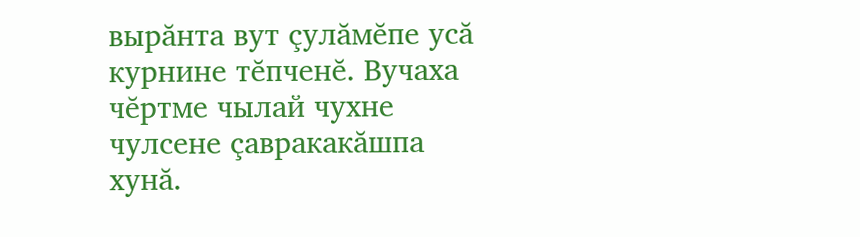вырăнта вут çулăмĕпе усă курнине тĕпченĕ. Вучаха чĕртме чылай чухне чулсене çавракакăшпа хунă.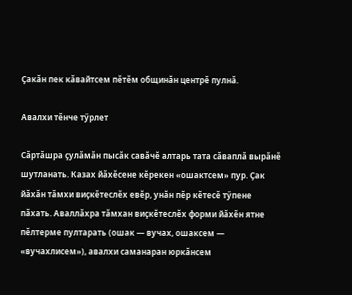Çакăн пек кăвайтсем пĕтĕм общинăн центрĕ пулнă.

Авалхи тĕнче тӳрлет

Сăртăшра çулăмăн пысăк савăчĕ алтарь тата сăваплă вырăнĕ шутланать. Казах йăхĕсене кĕрекен «ошактсем» пур. Çак йăхăн тăмхи виçкĕтеслĕх евĕр, унăн пĕр кĕтесĕ тӳпене пăхать. Аваллăхра тăмхан виçкĕтеслĕх форми йăхĕн ятне пĕлтерме пултарать (ошак — вучах, ошаксем — «вучахлисем»), авалхи саманаран юркăнсем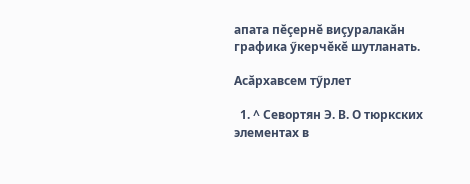апата пĕçернĕ виçуралакăн графика ӳкерчĕкĕ шутланать.

Асăрхавсем тӳрлет

  1. ^ Севортян Э. В. О тюркских элементах в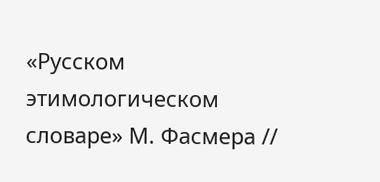«Русском этимологическом словаре» М. Фасмера //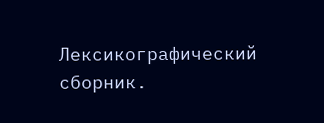Лексикографический сборник.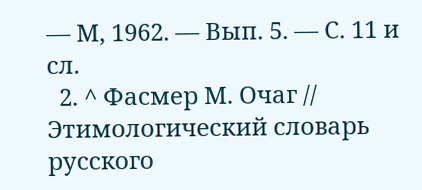— М, 1962. — Вып. 5. — С. 11 и сл.
  2. ^ Фасмер М. Очаг // Этимологический словарь русского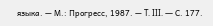языка. — М.: Прогресс, 1987. — T. III. — С. 177.